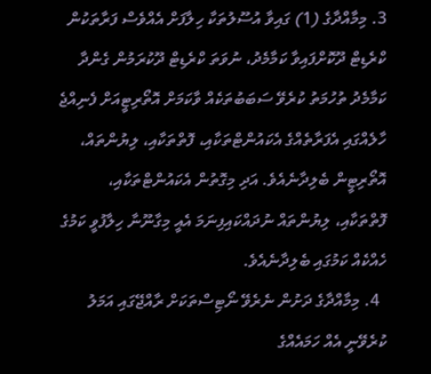3. މިމާއްދާގެ (1) ގައިވާ އުސޫލުތަކާ ހިލާފަށް އެއްވެސް ފަރާތަކުން ކްރެޑިޓް ދޫކޮށްފައިވާ ކަމާމެދު، ނުވަތަ ކްރެޑިޓް ދޫކުރަމުން ގެންދާ ކަމާމެދު ތުހުމަތު ކުރެވޭ ސަބަބުތަކެއް ވާކަމަށް އޮތޯރިޓީއަށް ފެނިއްޖެ ހާލެއްގައި އެފަރާތެއްގެ އެކައުންޓްތަކާއި، ފޮތްތަކާއި، ލިޔުންތައް، އޮތޯރިޓީން ބެލިދާނެއެވެ. އަދި މިގޮތުން އެކައުންޓްތަކާއި، ފޮތްތަކާއި، ލިޔުންތައް ނުދައްކައިފިނަމަ އެއީ މިގާނޫނާ ހިލާފުވީ ކަމުގެ ހެއްކެއް ކަމުގައި ބެލިދާނެއެވެ.
  4. މިމާއްދާގެ ދަށުން ނެރެވޭ ނޯޓިސްތަކަށް ރާއްޖޭގައި އަމަލު ކުރެވޭނީ އެއް ހަމައެއްގެ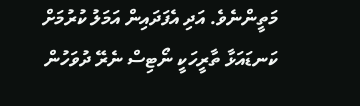މަތީންނެވެ. އަދި އެފަދައިން އަމަލު ކުރުމަށް ކަނޑައަޅާ ތާރީހަކީ ނޯޓިސް ނެރޭ ދުވަހުން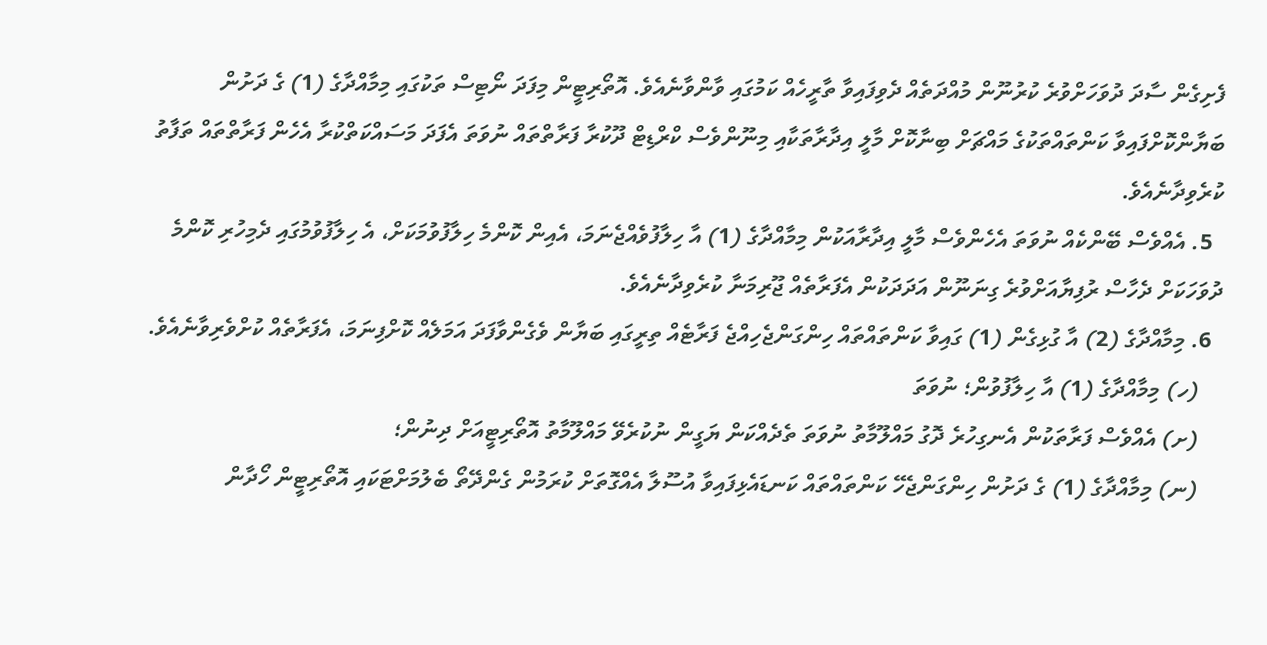ފެށިގެން ސާދަ ދުވަހަށްވުރެ ކުރުނޫން މުއްދަތެއް ދެވިފައިވާ ތާރީހެއް ކަމުގައި ވާންވާނެއެވެ. އޮތޯރިޓީން މިފަދަ ނޯޓިސް ތަކުގައި މިމާއްދާގެ (1) ގެ ދަށުން ބަޔާންކޮށްފައިވާ ކަންތައްތަކުގެ މައްޗަށް ބިނާކޮށް މާލީ އިދާރާތަކާއި މިނޫންވެސް ކްރްޑިޓް ދޫކުރާ ފަރާތްތައް ނުވަތަ އެފަދަ މަސައްކަތްކުރާ އެހެން ފަރާތްތައް ތަފާތު ކުރެވިދާނެއެވެ.
  5. އެއްވެސް ބޭންކެއް ނުވަތަ އެހެންވެސް މާލީ އިދާރާއަކުން މިމާއްދާގެ (1) އާ ހިލާފުވެއްޖެނަމަ، އެއިން ކޮންމެ ހިލާފުވުމަކަށް، އެ ހިލާފުވުމުގައި ދެމިހުރި ކޮންމެ ދުވަހަކަށް ދެހާސް ރުފިޔާއަށްވުރެ ގިނަނޫން އަދަދަކުން އެފަރާތެއް ޖޫރިމަނާ ކުރެވިދާނެއެވެ.
  6. މިމާއްދާގެ (2) އާ ގުޅިގެން (1) ގައިވާ ކަންތައްތައް ހިންގަންޖެހިއްޖެ ފަރާޓެއް ތިރީގައި ބަޔާން ވެގެންވާފަދަ އަމަލެއް ކޮށްފިނަމަ، އެފަރާތެއް ކުށްވެރިވާނެއެވެ.
    (ހ) މިމާއްދާގެ (1) އާ ހިލާފުވުން؛ ނުވަތަ
    (ށ) އެއްވެސް ފަރާތަކުން އެނގިހުރެ ދޮގު މައްލޫމާތު ނުވަތަ ތެދެއްކަން ޔަގީން ނުކުރެވޭ މައްލޫމާތު އޮތޯރިޓީއަށް ދިނުން؛
    (ނ) މިމާއްދާގެ (1) ގެ ދަށުން ހިންގަންޖެހޭ ކަންތައްތައް ކަނޑައެޅިފައިވާ އުސޫލާ އެއްގޮތަށް ކުރަމުން ގެންދޭތޯ ބެލުމަށްޓަކައި އޮތޯރިޓީން ހޯދާން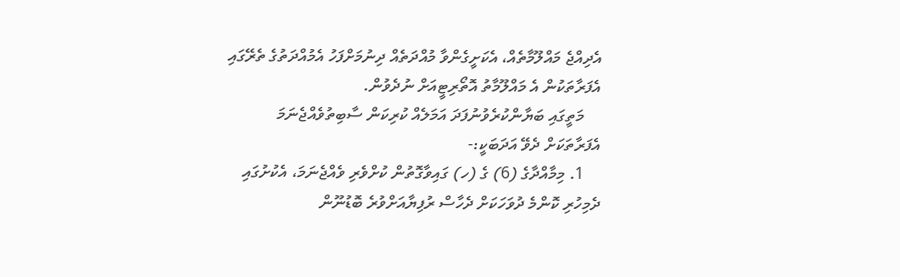އެދިއްޖެ މައްލޫމާތެއް، އެކަށީގެންވާ މުއްދަތެއް ދިނުމަށްފަހު އެމުއްދަތުގެ ތެރޭގައި އެފަރާތަކުން އެ މައްލޫމާތު އޮތޯރިޓީއަށް ނުދެވުން.
    މަތީގައި ބަޔާންކުރެވުނުފަދަ އަމަލެއް ކުރިކަން ސާބިތުވެއްޖެނަމަ އެފަރާތަކަށް ދެވޭ އަދަބަކީ:-
    1. މިމާއްދާގެ (6) ގެ (ހ) ގައިވާގޮތުން ކުށްވެރި ވެއްޖެނަމަ، އެކުށުގައި ދެމިހުރި ކޮންމެ ދުވަހަކަށް ދެހާސް ރުފިޔާއަށްވުރެ ބޮޑުނޫން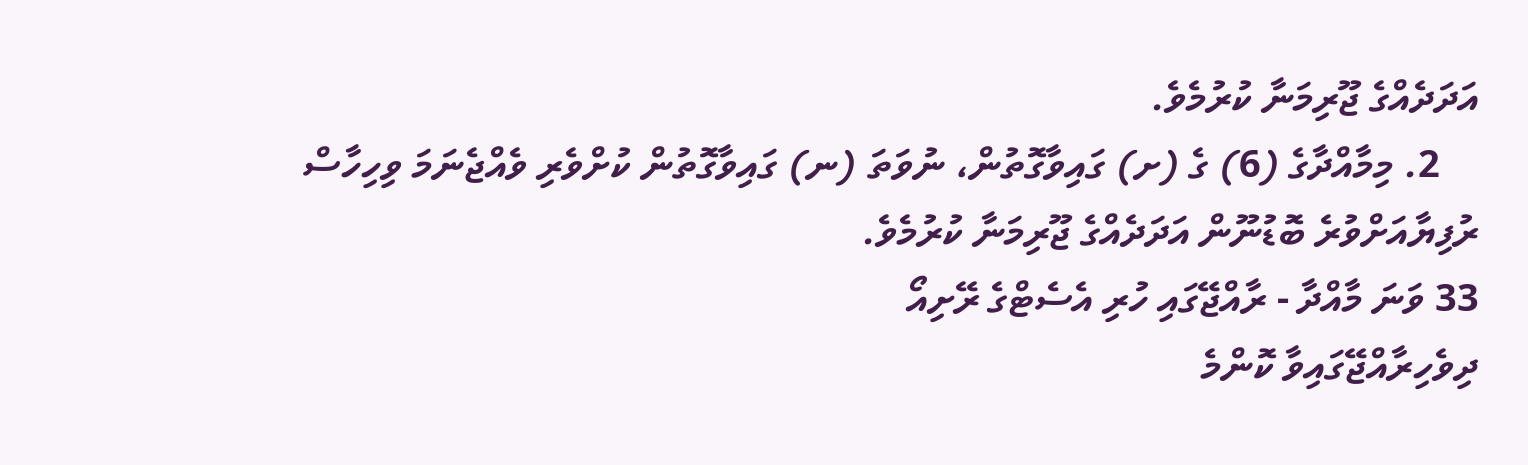އަދަދެއްގެ ޖޫރިމަނާ ކުރުމެވެ.
    2. މިމާއްދާގެ (6) ގެ (ށ) ގައިވާގޮތުން، ނުވަތަ (ނ) ގައިވާގޮތުން ކުށްވެރި ވެއްޖެނަމަ ވިހިހާސް ރުފިޔާއަށްވުރެ ބޮޑުނޫން އަދަދެއްގެ ޖޫރިމަނާ ކުރުމެވެ.
33 ވަނަ މާއްދާ - ރާއްޖޭގައި ހުރި އެސެޓްގެ ރޭށިއޯ
ދިވެހިރާއްޖޭގައިވާ ކޮންމެ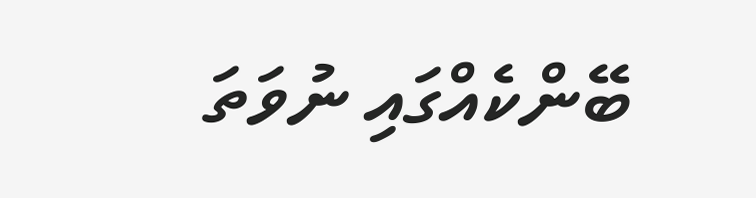ބޭންކެއްގައި ނުވަތަ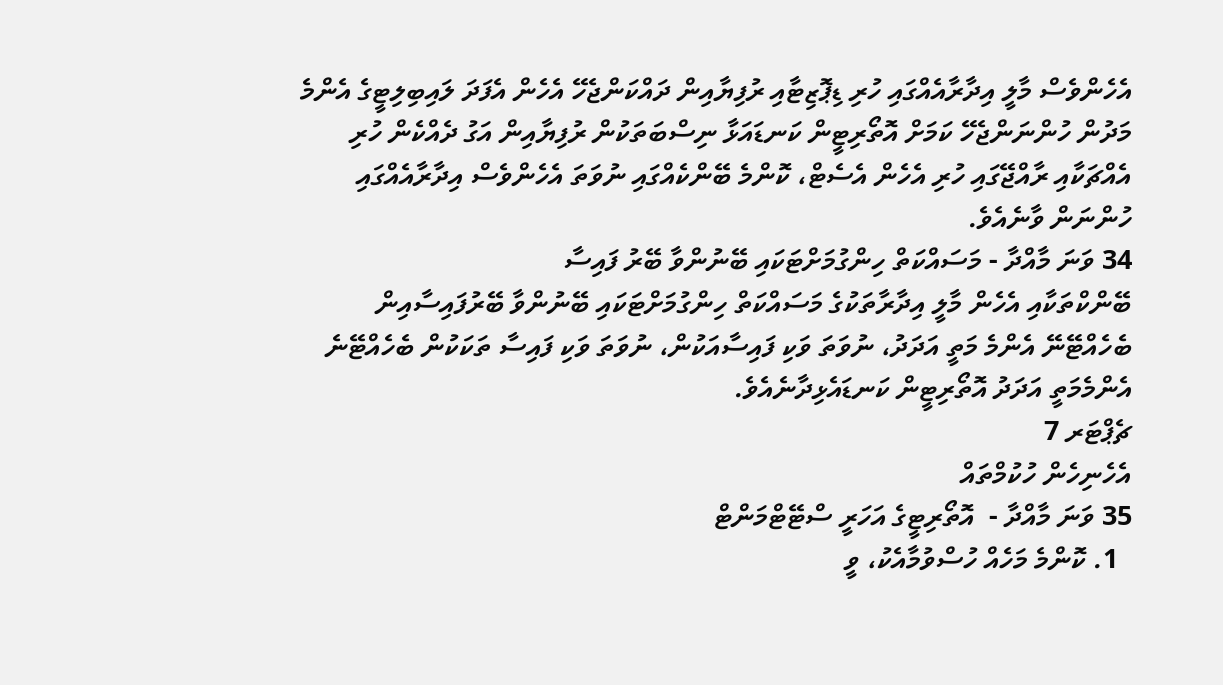އެހެންވެސް މާލީ އިދާރާއެއްގައި ހުރި ޑިޕޮޒިޓާއި ރުފިޔާއިން ދައްކަންޖެހޭ އެހެން އެފަދަ ލައިބިލިޓީގެ އެންމެ މަދުން ހުންނަންޖެހޭ ކަމަށް އޮތޯރިޓީން ކަނޑައަޅާ ނިސްބަތަކުން ރުފިޔާއިން އަގު ދެއްކެން ހުރި  އެއްޗަކާއި ރާއްޖޭގައި ހުރި އެހެން އެސެޓް، ކޮންމެ ބޭންކެއްގައި ނުވަތަ އެހެންވެސް އިދާރާއެއްގައި ހުންނަން ވާނެއެވެ.
34 ވަނަ މާއްދާ - މަސައްކަތް ހިންގުމަށްޓަކައި ބޭނުންވާ ބޭރު ފައިސާ
ބޭންކްތަކާއި އެހެން މާލީ އިދާރާތަކުގެ މަސައްކަތް ހިންގުމަށްޓަކައި ބޭނުންވާ ބޭރުފައިސާއިން ބެހެއްޓޭނޭ އެންމެ މަތީ އަދަދު، ނުވަތަ ވަކި ފައިސާއަކުން، ނުވަތަ ވަކި ފައިސާ ތަކަކުން ބެހެއްޓޭނެ އެންމެމަތީ އަދަދު އޮތޯރިޓީން ކަނޑައެޅިދާނެއެވެ.
ޗެޕްޓަރ 7
އެހެނިހެން ހުކުމްތައް
35 ވަނަ މާއްދާ -  އޮތޯރިޓީގެ އަހަރީ ސްޓޭޓްމަންޓް
  1. ކޮންމެ މަހެއް ހުސްވުމާއެކު، ވީ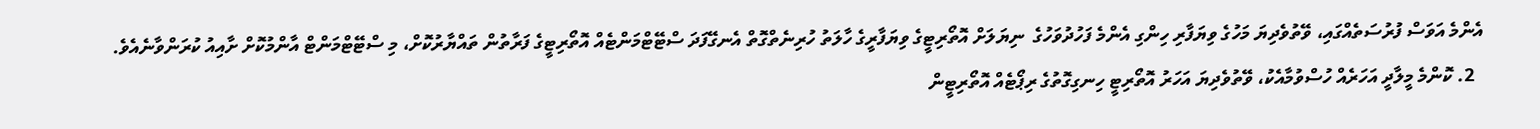އެންމެ އަވަސް ފުރުސަތެއްގައި، ވޭތުވެދިޔަ މަހުގެ ވިޔަފާރި ހިންގި އެންމެ ފަހުދުވަހުގެ  ނިޔަލަށް އޮތޯރިޓީގެ ވިޔަފާރީގެ ހާލަތު ހުރިނެތްގޮތް އެނގޭފަދަ ސްޓޭޓްމަންޓެއް އޮތޯރިޓީގެ ފަރާތުން ތައްޔާރުކޮށް، މި ސްޓޭޓްމަންޓް އާންމުކޮށް ށާއިއު ކުރަންވާނެއެވެ.
  2. ކޮންމެ މީލާދީ އަހަރެއް ހުސްވުމާއެކު، ވޭތުވެދިޔަ އަހަރު އޮތޯރިޓީ ހިނގިގޮތުގެ ރިޕޯޓެއް އޮތޯރިޓީން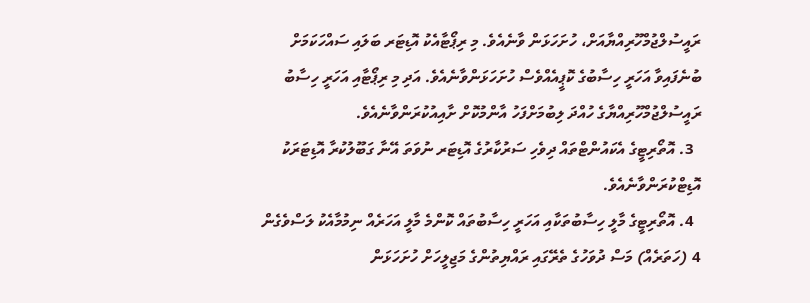ރައީސުލްޖުމްހޫރިއްޔާއަށް، ހުށަހަޅަން ވާނެއެވެ. މި ރިޕޯޓާއެކު އޮޑިޓަރ ބަލައި ސައްހަކަމަށް ބުނެފައިވާ އަހަރީ ހިސާބުގެ ކޮޕީއެއްވެސް ހުށަހަޅަންވާނެއެވެ. އަދި މި ރިޕޯޓާއި އަހަރީ ހިސާބު ރައީސުލްޖުމްހޫރިއްޔާގެ ހުއްދަ ލިބުމަށްފަހު އާންމުކޮށް ށާއިއުކުރަންވާނެއެވެ.
  3. އޮތޯރިޓީގެ އެކައުންޓްތައް ދިވެހި ސަރުކާރުގެ އޮޑިޓަރ ނުވަތަ އޭނާ ގަބޫލުކުރާ އޮޑިޓަރަކު އޮޑިޓްކުރަންވާނެއެވެ.
  4. އޮތޯރިޓީގެ މާލީ ހިސާބުތަކާއި އަހަރީ ހިސާބުތައް ކޮންމެ މާލީ އަހަރެއް ނިމުމާއެކު ލަސްވެގެން 4 (ހަތަރެއް) މަސް ދުވަހުގެ ތެރޭގައި ރައްޔިތުންގެ މަޖިލީހަށް ހުށަހަޅަން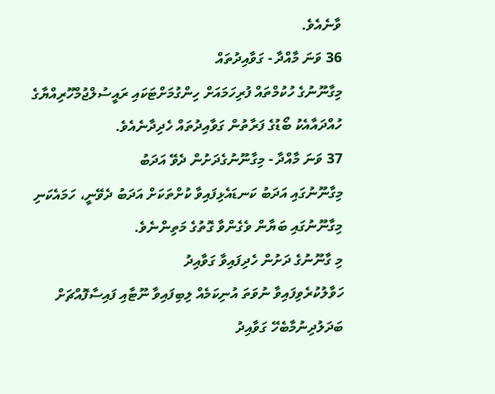ވާނެއެވެ.
36 ވަނަ މާއްދާ - ގަވާއިދުތައް
މިގާނޫނުގެ ހުކުމްތައް ފުރިހަމައަށް ހިންގުމަށްޓަކައި ރައީސުލްޖުމްހޫރިއްޔާގެ ހުއްދައާއެކު ބޯޑުގެ ފަރާތުން ގަވާއިދުތައް ހެދިދާނެއެވެ.
37 ވަނަ މާއްދާ - މިގާނޫނުގެދަށުން ދެވޭ އަދަބު
މިގާނޫނުގައި އަދަބު ކަނޑައެޅިފައިވާ ކުށްތަކަށް އަދަބު ދެވޭނީ، ހަމައެކަނި މިގާނޫނުގައި ބަޔާން ވެގެންވާ ގޮތުގެ މަތިންނެވެ.
މި ގާނޫނުގެ ދަށުން ހެދިފައިވާ ގަވާއިދު
ހަވާލުކުރެވިފައިވާ ނުވަތަ އުނިކަމެއް ލިބިފައިވާ ނޫޓާއި ފައިސާފޮއްޗަށް ބަދަލުދިނުމާބެހޭ ގަވާއިދު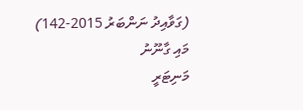(ގަވާއިދު ނަންބަރު 2015-142)
މައި ގާނޫނު
މަނިޓަރީ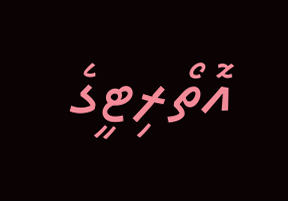އޮތޯރިޓީގެ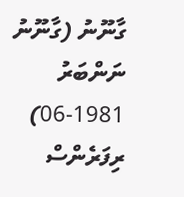ގާނޫނު (ގާނޫނު ނަންބަރު 1981-06)
ރިފަރެންސް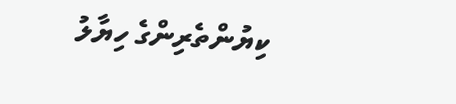ކިޔުންތެރިންގެ ހިޔާލު